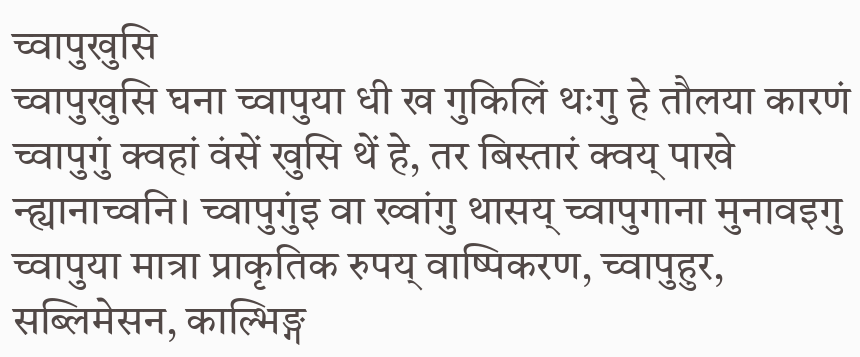च्वापुखुसि
च्वापुखुसि घना च्वापुया धी ख गुकिलिं थःगु हे तौलया कारणं च्वापुगुं क्वहां वंसें खुसि थें हे, तर बिस्तारं क्वय् पाखे न्ह्यानाच्वनि। च्वापुगुंइ वा ख्वांगु थासय् च्वापुगाना मुनावइगु च्वापुया मात्रा प्राकृतिक रुपय् वाष्पिकरण, च्वापुहुर, सब्लिमेसन, काल्भिङ्ग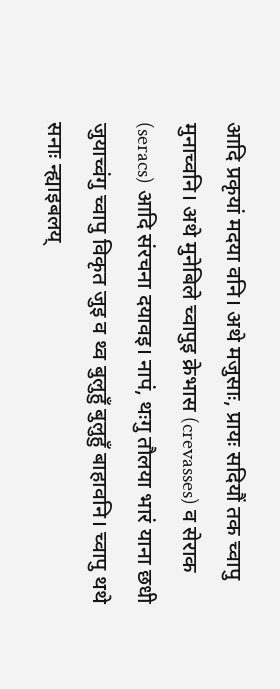आदि प्रकृयां मदया वनि। अथे मजुसाः, प्रायः सदियौं तक च्वापु मुनाच्वनि। अथे मुनेबिले च्वापुइ क्रेभास (crevasses) व सेराक (seracs) आदि संरचना दयावइ। नापं, थःगु तौलया भारं याना छधी जुयाच्वंगु च्वापु विकृत जुइ व थ्व बुलुहुँ बुलुहुँ बाहावनि। च्वापु थथे सनाः न्ह्याइबलय्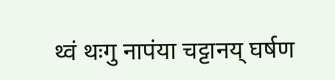थ्वं थःगु नापंया चट्टानय् घर्षण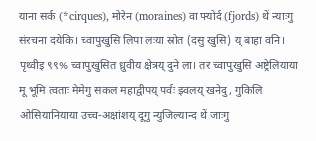याना सर्क (*cirques), मोरेन (moraines) वा फ्योर्द (fjords) थें न्याःगु संरचना दयेकि। च्वापुखुसि लिपा लःया स्रोत (दसु खुसि) य् बाहा वनि।
पृथ्वीइ ९९% च्वापुखुसित ध्रुवीय क्षेत्रय् दुने ला। तर च्वापुखुसि अष्ट्रेलियाया मू भूमि त्वताः मेमेगु सकल महाद्वीपय् पर्वः झ्वलय् खनेदु, गुकिलि ओसियानियाया उच्च-अक्षांशय् दूगु न्युजिल्यान्द थें जाःगु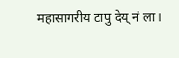महासागरीय टापु देय् नं ला।